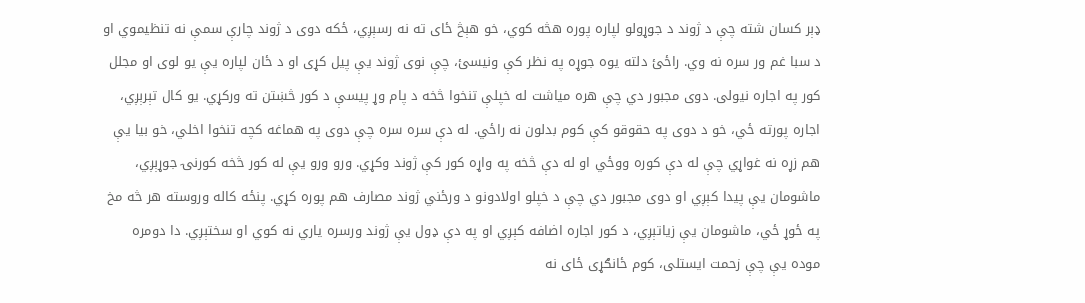ډېر کسان شته چې د ژوند د جوړولو لپاره پوره هڅه کوي، خو هېڅ ځای ته نه رسېږي، ځکه دوی د ژوند چارې سمې نه تنظیموي او د سبا غم ور سره نه وي. راځئ دلته یوه جوړه په نظر کې ونیسئ، چې نوی ژوند یې پیل کړی او د ځان لپاره یې یو لوی او مجلل کور په اجاره نیولی. دوی مجبور دي چې هره میاشت له خپلې تنخوا څخه د پام وړ پیسې د کور څښتن ته ورکړي. یو کال تېرېږي، اجاره پورته ځي، خو د دوی په حقوقو کې کوم بدلون نه راځي. له دې سره سره چې دوی په هماغه کچه تنخوا اخلي، خو بیا یې هم زړه نه غواړي چې له دې کوره ووځي او له دې څخه په واړه کور کې ژوند وکړي. ورو ورو یې له کور څخه کورنۍ جوړېږي، ماشومان یې پیدا کېږي او دوی مجبور دي چې د خپلو اولادونو د ورځني ژوند مصارف هم پوره کړي. پنځه کاله وروسته هر څه مخ په ځوړ ځي، ماشومان یې زیاتېږي، د کور اجاره اضافه کېږي او په دې ډول یې ژوند ورسره یاري نه کوي او سختېږي. دا دومره موده یې چې زحمت ایستلی، کوم ځانګړی ځای نه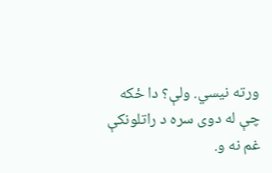ورته نیسي. ولې؟ دا ځکه چې له دوی سره د راتلونکې غم نه و.